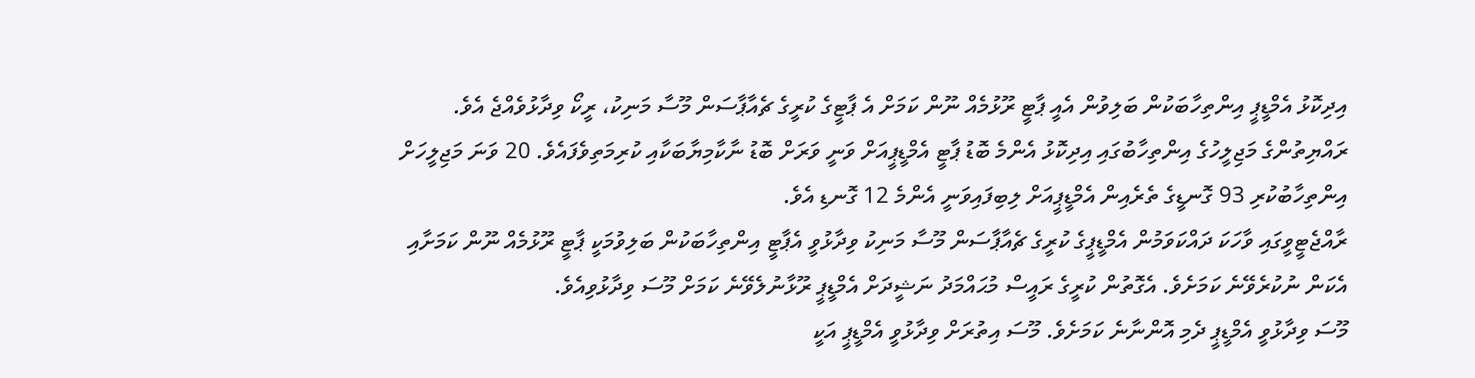އިދިކޮޅު އެމްޑީޕީ އިންތިހާބަކުން ބަލިވުން އެއީ ޕާޓީ ރޫޅުމެއް ނޫން ކަމަށް އެ ޕާޓީގެ ކުރީގެ ޗެއާޕާސަން މޫސާ މަނިކު، ރީކޯ ވިދާޅުވެއްޖެ އެވެ.
ރައްޔިތުންގެ މަޖިލީހުގެ އިންތިހާބުގައި އިދިކޮޅު އެންމެ ބޮޑު ޕާޓީ އެމްޑީޕީއަށް ވަނީ ވަރަށް ބޮޑު ނާކާމިޔާބަކާއި ކުރިމަތިވެފައެވެ. 20 ވަނަ މަޖިލީހަށް އިންތިހާބުކުރި 93 ގޮނޑީގެ ތެރެއިން އެމްޑީޕީއަށް ލިބިފައިވަނީ އެންމެ 12 ގޮނޑި އެވެ.
ރާއްޖެޓީވީގައި ވާހަކަ ދައްކަވަމުން އެމްޑީޕީގެ ކުރީގެ ޗެއާޕާސަން މޫސާ މަނިކު ވިދާޅުވީ އެޕާޓީ އިންތިހާބަކުން ބަލިވުމަކީ ޕާޓީ ރޫޅުމެއް ނޫން ކަމަށާއި އެކަން ނުކުރެވޭނެ ކަމަށެވެ. އެގޮތުން ކުރީގެ ރައީސް މުޙައްމަދު ނަޝީދަށް އެމްޑީޕީ ރޫޅާނުލެވޭނެ ކަމަށް މޫސަ ވިދާޅުވިއެވެ.
މޫސަ ވިދާޅުވީ އެމްޑީޕީ ދެމި އޮންނާނެ ކަމަށެވެ. މޫސަ އިތުރަށް ވިދާޅުވީ އެމްޑީޕީ އަކީ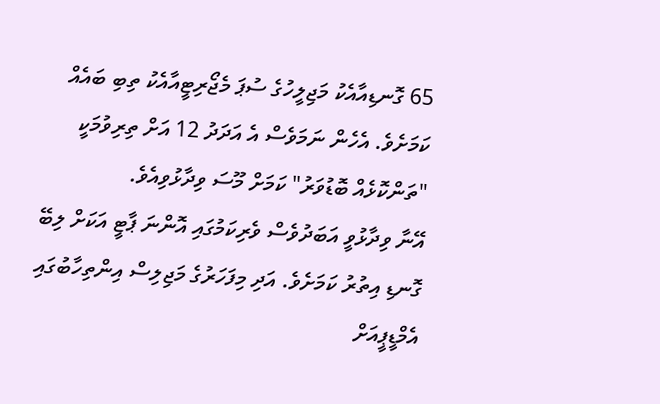65 ގޮނޑިއާއެކު މަޖިލީހުގެ ސުޕަ މެޖޯރިޓީއާއެކު ތިބި ބައެއް ކަމަށެވެ. އެހެން ނަމަވެސް އެ އަދަދު 12 އަށް ތިރިވުމަކީ "ތަންކޮޅެއް ބޮޑުވަރު" ކަމަށް މޫސަ ވިދާޅުވިއެވެ.
އޭނާ ވިދާޅުވީ އަބަދުވެސް ވެރިކަމުގައި އޮންނަ ޕާޓީ އަކަށް ލިބޭ ގޮނޑި އިތުރު ކަމަށެވެ. އަދި މިފަހަރުގެ މަޖިލިސް އިންތިހާބުގައި އެމްޑީޕީއަށް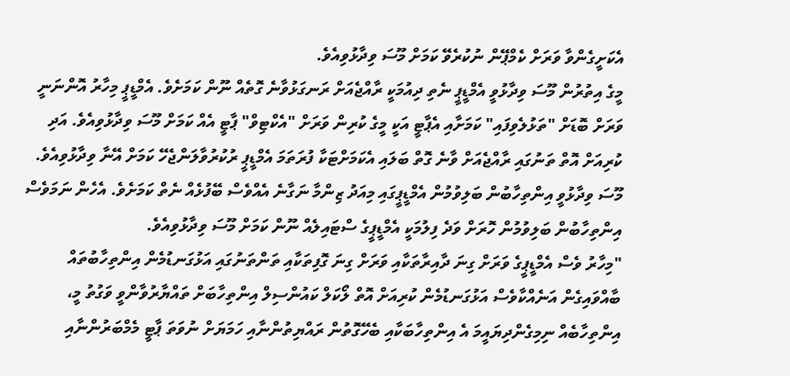އެކަށީގެންވާ ވަރަށް ކެމްޕޭން ނުކުރެވޭ ކަމަށް މޫސަ ވިދާޅުވިއެވެ.
މީގެ އިތުރުން މޫސަ ވިދާޅުވީ އެމްޑީޕީ ނެތި ދިއުމަކީ ރާއްޖެއަށް ރަނގަޅުވާނެ ގޮތެއް ނޫން ކަމަށެވެ. އެމްޑީޕީ މިހާރު އޮންނަނީ ވަރަށް ބޮޑަށް "ތަޅުލެވިފައި" ކަމަށާއި އެޕާޓީ އަކީ މީގެ ކުރިން ވަރަށް "އެކްޓިވް" ޕާޓީ އެއް ކަމަށް މޫސަ ވިދާޅުވިއެވެ. އަދި ކުރިއަށް އޮތް ތަނުގައި ރާއްޖެއަށް ވާނެ ގޮތް ބަލައި އެކަމަށްޓަކާ ފުރަތަމަ އެމްޑީޕީ ރުކުރުވާލަންޖެހޭ ކަމަށް އޭނާ ވިދާޅުވިއެވެ.
މޫސަ ވިދާޅުވީ އިންތިހާބުން ބަލިވުމުން އެމްޑީޕީގައި މިއަދު ޒިންމާ ނަގާނެ އެއްވެސް ބޭފުޅެއް ނެތް ކަމަށެވެ. އެހެން ނަމަވެސް އިންތިހާބުން ބަލިވުމުން ހޮރަށް ވަދެ ފިލުމަކީ އެމްޑީޕީގެ ސްޓައިލެއް ނޫން ކަމަށް މޫސަ ވިދާޅުވިއެވެ.
"މިހާރު ވެސް އެމްޑީޕީގެ ވަރަށް ގިނަ ދާއިރާތަކާއި ވަރަށް ގިނަ ގޮފިތަކާއި ތަންތަނުގައި އަޅުގަނޑުމެން އިންތިހާބުތައް ބާއްވައިގެން އަނެއްކާވެސް އަޅުގަނޑުމެން ކުރިއަށް އޮތް ލޯކަލް ކައުންސިލް އިންތިހާބަށް ތައްޔާރުވާންވީ ވަގުތު މީ، އިންތިހާބެއް ނިމިގެންދިޔައީމަ އެ އިންތިހާބަކާއި ބެހޭގޮތުން ރައްޔިތުންނާއި ހަމަޔަށް ނުވަތަ ޕާޓީ މެމްބަރުންނާއި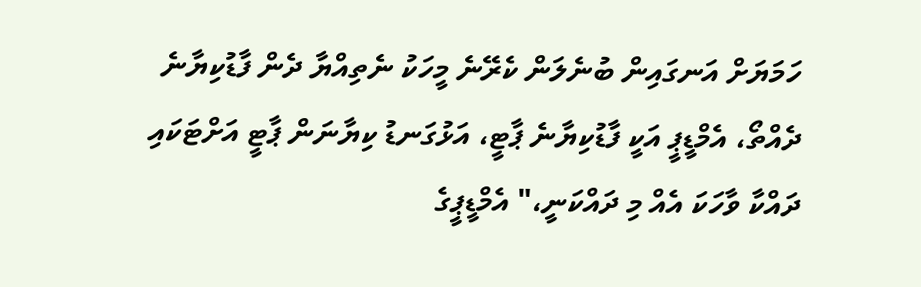ހަމަޔަށް އަނގައިން ބުނެލަން ކެރޭނެ މީހަކު ނެތިއްޔާ ދެން ފާޑުކިޔާނެ ދެއްތޯ، އެމްޑީޕީ އަކީ ފާޑުކިޔާނެ ޕާޓީ، އަޅުގަނޑު ކިޔާނަން ޕާޓީ އަށްޓަކައި ދައްކާ ވާހަކަ އެއް މި ދައްކަނީ،" އެމްޑީޕީގެ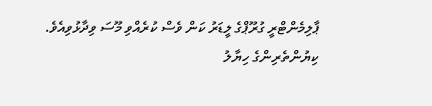ޕާލިމެންޓްރީ ގުރޫޕްގެ ލީޑަރު ކަން ވެސް ކުރެއްވި މޫސަ ވިދާޅުވިއެވެ.
ކިޔުންތެރިންގެ ހިޔާލު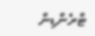ޓްރެންޑިން